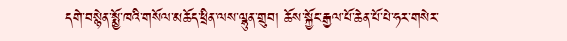དགེ་བསྙེན་སྨྱོ་ཁའི་གསོལ་མཆོད་ཕྲིན་ལས་ལྷུན་གྲུབ། ཆོས་སྐྱོང་རྒྱལ་པོ་ཆེན་པོ་པེ་ཧར་གསེར་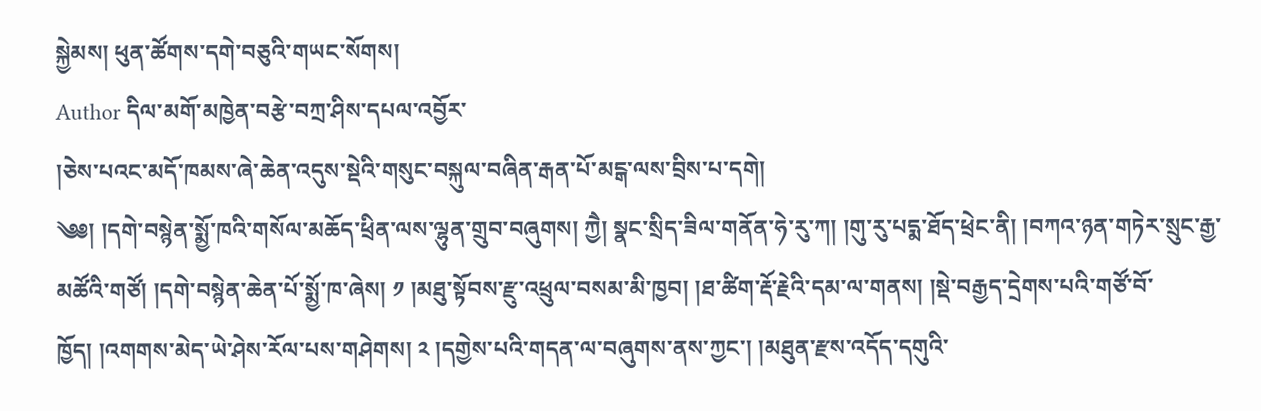སྐྱེམས། ཕུན་ཚོགས་དགེ་བཅུའི་གཡང་སོགས།
Author དིལ་མགོ་མཁྱེན་བརྩེ་བཀྲ་ཤིས་དཔལ་འབྱོར་
།ཅེས་པའང་མདོ་ཁམས་ཞེ་ཆེན་འདུས་སྡེའི་གསུང་བསྐུལ་བཞིན་རྒན་པོ་མངྒ་ལས་བྲིས་པ་དགེ།
༄༅། །དགེ་བསྙེན་སྨྱོ་ཁའི་གསོལ་མཆོད་ཕྲིན་ལས་ལྷུན་གྲུབ་བཞུགས། ཀྱཻ། སྣང་སྲིད་ཟིལ་གནོན་ཧེ་རུ་ཀ། །གུ་རུ་པདྨ་ཐོད་ཕྲེང་ནི། །བཀའ་ཉན་གཏེར་སྲུང་རྒྱ་མཚོའི་གཙོ། །དགེ་བསྙེན་ཆེན་པོ་སྨྱོ་ཁ་ཞེས། ༡ །མཐུ་སྟོབས་རྫུ་འཕྲུལ་བསམ་མི་ཁྱབ། །ཐ་ཚིག་རྡོ་རྗེའི་དམ་ལ་གནས། །སྡེ་བརྒྱད་དྲེགས་པའི་གཙོ་བོ་ཁྱོད། །འགགས་མེད་ཡེ་ཤེས་རོལ་པས་གཤེགས། ༢ །དགྱེས་པའི་གདན་ལ་བཞུགས་ནས་ཀྱང་། །མཐུན་རྫས་འདོད་དགུའི་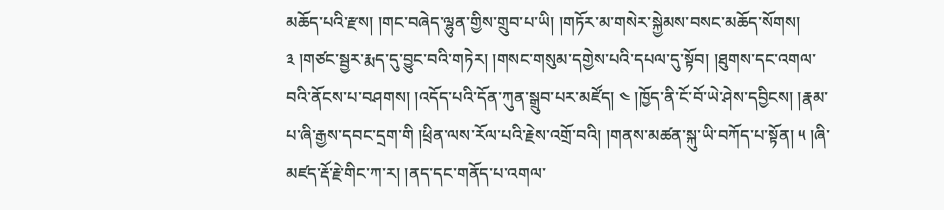མཆོད་པའི་རྫས། །གང་བཞེད་ལྷུན་གྱིས་གྲུབ་པ་ཡི། །གཏོར་མ་གསེར་སྐྱེམས་བསང་མཆོད་སོགས། ༣ །གཙང་སྦྱར་རྨད་དུ་བྱུང་བའི་གཏེར། །གསང་གསུམ་དགྱེས་པའི་དཔལ་དུ་སྟོབ། །ཐུགས་དང་འགལ་བའི་ནོངས་པ་བཤགས། །འདོད་པའི་དོན་ཀུན་སྒྲུབ་པར་མཛོད། ༤ །ཁྱོད་ནི་ངོ་བོ་ཡེ་ཤེས་དབྱིངས། །རྣམ་པ་ཞི་རྒྱས་དབང་དྲག་གི །ཕྲིན་ལས་རོལ་པའི་རྗེས་འགྲོ་བའི། །གནས་མཚན་སྐུ་ཡི་བཀོད་པ་སྟོན། ༥ །ཞི་མཛད་རྡོ་རྗེ་གིང་ཀ་ར། །ནད་དང་གནོད་པ་འགལ་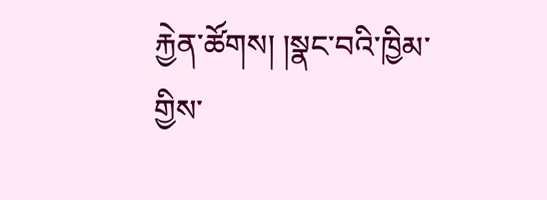རྐྱེན་ཚོགས། །སྣང་བའི་ཁྱིམ་གྱིས་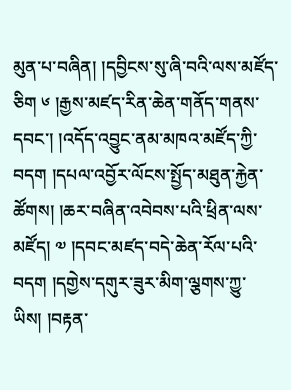མུན་པ་བཞིན། །དབྱིངས་སུ་ཞི་བའི་ལས་མཛོད་ཅིག ༦ །རྒྱས་མཛད་རིན་ཆེན་གནོད་གནས་དབང་། །འདོད་འབྱུང་ནམ་མཁའ་མཛོད་ཀྱི་བདག །དཔལ་འབྱོར་ལོངས་སྤྱོད་མཐུན་རྐྱེན་ཚོགས། །ཆར་བཞིན་འབེབས་པའི་ཕྲིན་ལས་མཛོད། ༧ །དབང་མཛད་བདེ་ཆེན་རོལ་པའི་བདག །དགྱེས་དགུར་ཟུར་མིག་ལྕགས་ཀྱུ་ཡིས། །བརྟན་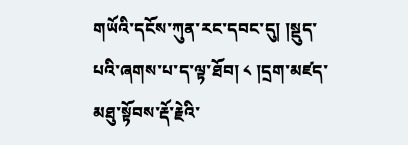གཡོའི་དངོས་ཀུན་རང་དབང་དུ། །སྡུད་པའི་ཞགས་པ་ད་ལྟ་ཐོབ། ༨ །དྲག་མཛད་མཐུ་སྟོབས་རྡོ་རྗེའི་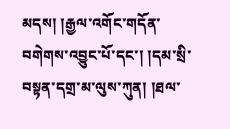མདས། །རྒྱལ་འགོང་གདོན་བགེགས་འབྱུང་པོ་དང་། །དམ་སྲི་བསྟན་དགྲ་མ་ལུས་ཀུན། །ཐལ་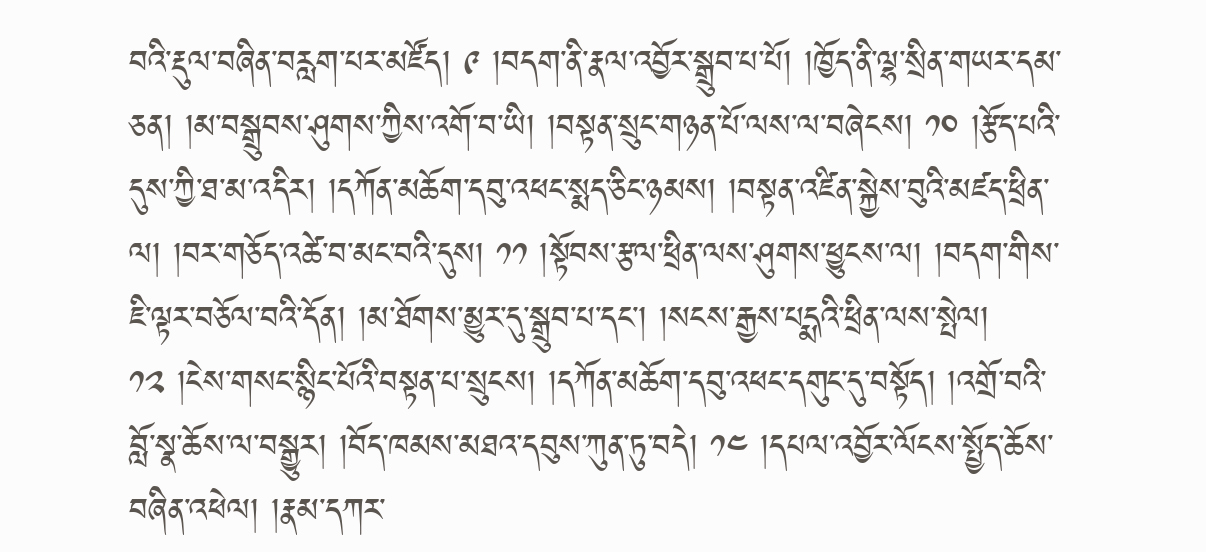བའི་རྡུལ་བཞིན་བརླག་པར་མཛོད། ༩ །བདག་ནི་རྣལ་འབྱོར་སྒྲུབ་པ་པོ། །ཁྱོད་ནི་ལྷ་སྲིན་གཡར་དམ་ཅན། །མ་བསྒྲུབས་ཤུགས་ཀྱིས་འགོ་བ་ཡི། །བསྟན་སྲུང་གཉན་པོ་ལས་ལ་བཞེངས། ༡༠ །རྩོད་པའི་དུས་ཀྱི་ཐ་མ་འདིར། །དཀོན་མཆོག་དབུ་འཕང་སྨད་ཅིང་ཉམས། །བསྟན་འཛིན་སྐྱེས་བུའི་མཛད་ཕྲིན་ལ། །བར་གཅོད་འཚེ་བ་མང་བའི་དུས། ༡༡ །སྟོབས་རྩལ་ཕྲིན་ལས་ཤུགས་ཕྱུངས་ལ། །བདག་གིས་ཇི་ལྟར་བཅོལ་བའི་དོན། །མ་ཐོགས་མྱུར་དུ་སྒྲུབ་པ་དང་། །སངས་རྒྱས་པདྨའི་ཕྲིན་ལས་སྤེལ། ༡༢ །ངེས་གསང་སྙིང་པོའི་བསྟན་པ་སྲུངས། །དཀོན་མཆོག་དབུ་འཕང་དགུང་དུ་བསྟོད། །འགྲོ་བའི་བློ་སྣ་ཆོས་ལ་བསྒྱུར། །བོད་ཁམས་མཐའ་དབུས་ཀུན་ཏུ་བདེ། ༡༤ །དཔལ་འབྱོར་ལོངས་སྤྱོད་ཆོས་བཞིན་འཕེལ། །རྣམ་དཀར་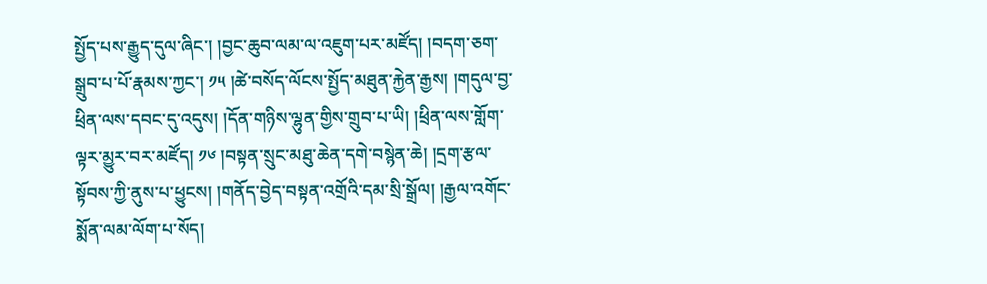སྤྱོད་པས་རྒྱུད་དུལ་ཞིང་། །བྱང་ཆུབ་ལམ་ལ་འཇུག་པར་མཛོད། །བདག་ཅག་སྒྲུབ་པ་པོ་རྣམས་ཀྱང་། ༡༥ །ཚེ་བསོད་ལོངས་སྤྱོད་མཐུན་རྐྱེན་རྒྱས། །གདུལ་བྱ་ཕྲིན་ལས་དབང་དུ་འདུས། །དོན་གཉིས་ལྷུན་གྱིས་གྲུབ་པ་ཡི། །ཕྲིན་ལས་གློག་ལྟར་མྱུར་བར་མཛོད། ༡༦ །བསྟན་སྲུང་མཐུ་ཆེན་དགེ་བསྙེན་ཆེ། །དྲག་རྩལ་སྟོབས་ཀྱི་ནུས་པ་ཕྱུངས། །གནོད་བྱེད་བསྟན་འགྲོའི་དམ་སྲི་སྒྲོལ། །རྒྱལ་འགོང་སྨོན་ལམ་ལོག་པ་སོད།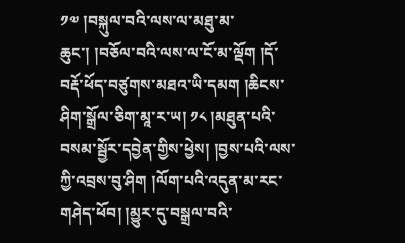༡༧ །བསྐུལ་བའི་ལས་ལ་མཐུ་མ་ཆུང་། །བཅོལ་བའི་ལས་ལ་ངོ་མ་ལྡོག །དོ་བརྡོ་ཕོད་བཙུགས་མཐའ་ཡི་དམག །ཆིངས་ཤིག་སྒྲོལ་ཅིག་མཱ་ར་ཡ། ༡༨ །མཐུན་པའི་བསམ་སྦྱོར་དབྱེན་གྱིས་ཕྱེས། །བྱས་པའི་ལས་ཀྱི་འབྲས་བུ་ཤིག །ལོག་པའི་འདུན་མ་རང་གཤེད་ཕོབ། །མྱུར་དུ་བསྒྲལ་བའི་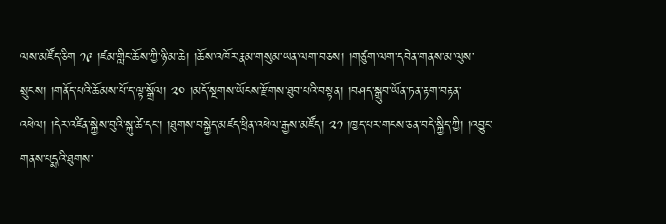ལས་མཛོད་ཅིག ༡༩ །ཛམ་གླིང་ཆོས་ཀྱི་ཉི་མ་ཆེ། །ཆོས་འཁོར་རྣམ་གསུམ་ཡན་ལག་བཅས། །གཙུག་ལག་དབེན་གནས་མ་ལུས་སྲུངས། །གནོད་པའི་ཆོམས་པོ་ད་ལྟ་སྒྲོལ། ༢༠ །མདོ་སྔགས་ཡོངས་རྫོགས་ཐུབ་པའི་བསྟན། །བཤད་སྒྲུབ་ཡོན་ཏན་རྟག་བརྟན་འཕེལ། །དེར་འཛིན་སྐྱེས་བུའི་སྐུ་ཚེ་དང་། །ཐུགས་བསྐྱེད་མཛད་ཕྲིན་འཕེལ་རྒྱས་མཛོད། ༢༡ །ཁྱད་པར་གངས་ཅན་བདེ་སྐྱིད་ཀྱི། །འབྱུང་གནས་པདྨའི་ཐུགས་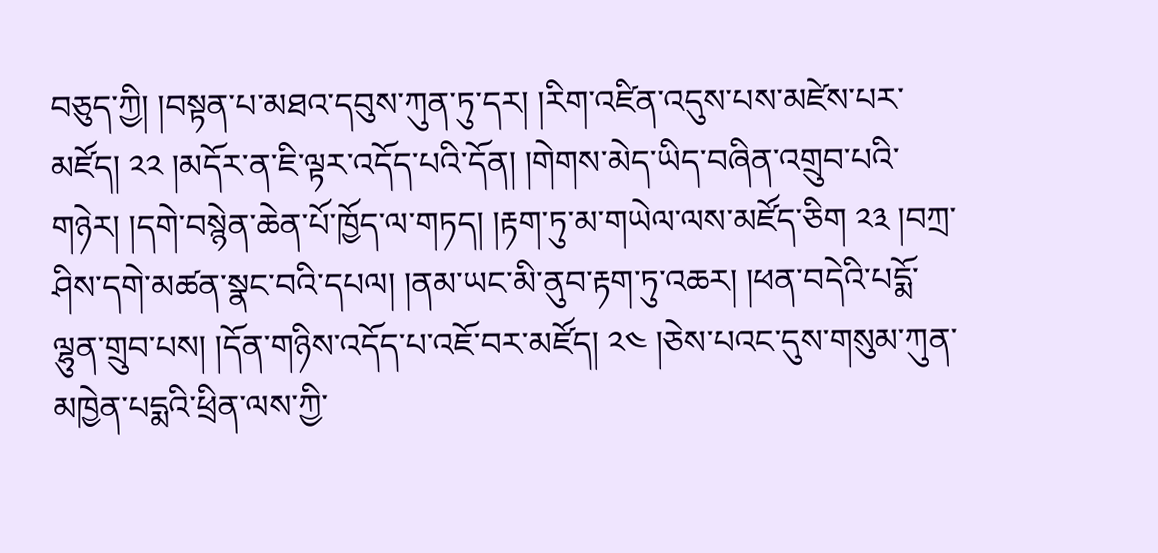བཅུད་ཀྱི། །བསྟན་པ་མཐའ་དབུས་ཀུན་ཏུ་དར། །རིག་འཛིན་འདུས་པས་མཛེས་པར་མཛོད། ༢༢ །མདོར་ན་ཇི་ལྟར་འདོད་པའི་དོན། །གེགས་མེད་ཡིད་བཞིན་འགྲུབ་པའི་གཉེར། །དགེ་བསྙེན་ཆེན་པོ་ཁྱོད་ལ་གཏད། །རྟག་ཏུ་མ་གཡེལ་ལས་མཛོད་ཅིག ༢༣ །བཀྲ་ཤིས་དགེ་མཚན་སྣང་བའི་དཔལ། །ནམ་ཡང་མི་ནུབ་རྟག་ཏུ་འཆར། །ཕན་བདེའི་པདྨོ་ལྷུན་གྲུབ་པས། །དོན་གཉིས་འདོད་པ་འཇོ་བར་མཛོད། ༢༤ །ཅེས་པའང་དུས་གསུམ་ཀུན་མཁྱེན་པདྨའི་ཕྲིན་ལས་ཀྱི་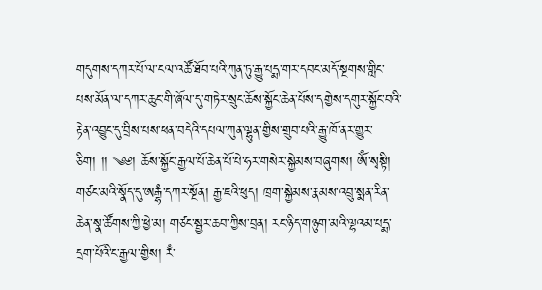གདུགས་དཀར་པོ་ལ་ངལ་འཚོ་ཐོབ་པའི་ཀུན་ཏུ་རྒྱུ་པདྨ་གར་དབང་མདོ་སྔགས་གླིང་པས་མོན་ལ་དཀར་ཆུང་གི་ཞོལ་དུ་གཏེར་སྲུང་ཆོས་སྐྱོང་ཆེན་པོས་དགྱེས་དགུར་སྐྱོང་བའི་རྟེན་འབྱུང་དུ་བྲིས་པས་ཕན་བདེའི་དཔལ་ཀུན་ལྷུན་གྱིས་གྲུབ་པའི་རྒྱུ་ཁོ་ནར་གྱུར་ཅིག། །། ༄༅། ཆོས་སྐྱོང་རྒྱལ་པོ་ཆེན་པོ་པེ་ཧར་གསེར་སྐྱེམས་བཞུགས། ཨོཾ་སྭསྟི། གཙང་མའི་སྣོད་དུ་ཨརྒྷཾ་དཀར་སྔོན། རྒྱ་ཇའི་ཕུད། ཁྲག་སྐྱེམས་རྣམས་འབྲུ་སྨན་རིན་ཆེན་སྣ་ཚོགས་ཀྱི་ཕྱེ་མ། གཙང་སྦྱར་ཆབ་ཀྱིས་བྲན། རང་ཉིད་གཉུག་མའི་ལྷའམ་པདྨ་དྲག་པོའི་ང་རྒྱལ་གྱིས། རྃ་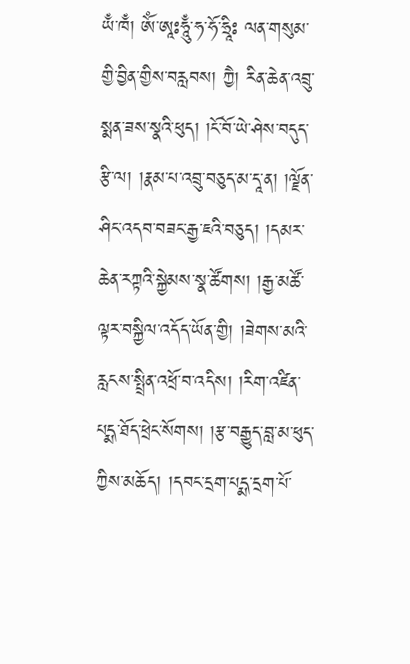ཡྃ་ཁྃ། ཨོཾ་ཨཱཿཧཱུྃ་ཧ་ཧོ་ཧྲཱིཿ ལན་གསུམ་གྱི་བྱིན་གྱིས་བརླབས། ཀྱཻ། རིན་ཆེན་འབྲུ་སྨན་ཟས་སྣའི་ཕུད། །ངོ་བོ་ཡེ་ཤེས་བདུད་རྩི་ལ། །རྣམ་པ་འབྲུ་བཅུད་མ་དཱ་ན། །ལྗོན་ཤིང་འདབ་བཟང་རྒྱ་ཇའི་བཅུད། །དམར་ཆེན་རཀྟའི་སྐྱེམས་སྣ་ཚོགས། །རྒྱ་མཚོ་ལྟར་བསྐྱིལ་འདོད་ཡོན་གྱི། །ཟེགས་མའི་རླངས་སྤྲིན་འཕྲོ་བ་འདིས། །རིག་འཛིན་པདྨ་ཐོད་ཕྲེང་སོགས། །རྩ་བརྒྱུད་བླ་མ་ཕུད་ཀྱིས་མཆོད། །དབང་དྲག་པདྨ་དྲག་པོ་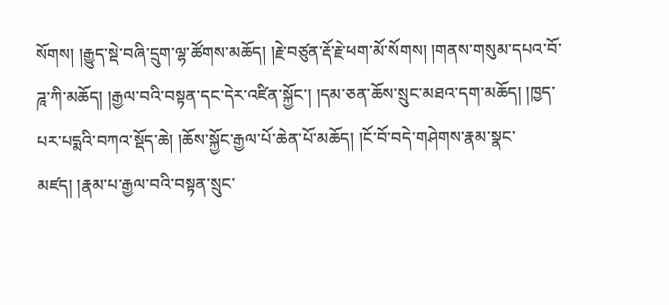སོགས། །རྒྱུད་སྡེ་བཞི་དྲུག་ལྷ་ཚོགས་མཆོད། །རྗེ་བཙུན་རྡོ་རྗེ་ཕག་མོ་སོགས། །གནས་གསུམ་དཔའ་བོ་ཌཱ་ཀི་མཆོད། །རྒྱལ་བའི་བསྟན་དང་དེར་འཛིན་སྐྱོང་། །དམ་ཅན་ཆོས་སྲུང་མཐའ་དག་མཆོད། །ཁྱད་པར་པདྨའི་བཀའ་སྡོད་ཆེ། །ཆོས་སྐྱོང་རྒྱལ་པོ་ཆེན་པོ་མཆོད། །ངོ་བོ་བདེ་གཤེགས་རྣམ་སྣང་མཛད། །རྣམ་པ་རྒྱལ་བའི་བསྟན་སྲུང་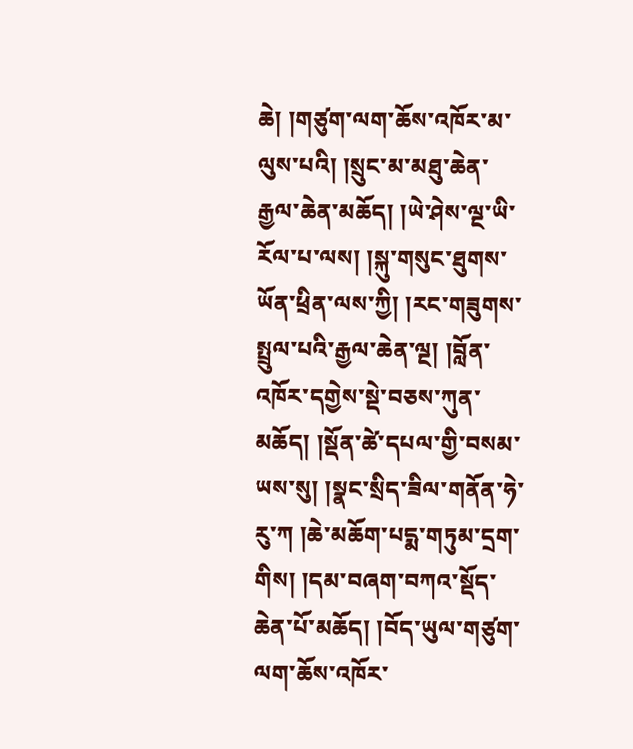ཆེ། །གཙུག་ལག་ཆོས་འཁོར་མ་ལུས་པའི། །སྲུང་མ་མཐུ་ཆེན་རྒྱལ་ཆེན་མཆོད། །ཡེ་ཤེས་ལྔ་ཡི་རོལ་པ་ལས། །སྐུ་གསུང་ཐུགས་ཡོན་ཕྲིན་ལས་ཀྱི། །རང་གཟུགས་སྤྲུལ་པའི་རྒྱལ་ཆེན་ལྔ། །བློན་འཁོར་དགྱེས་སྡེ་བཅས་ཀུན་མཆོད། །སྡོན་ཚེ་དཔལ་གྱི་བསམ་ཡས་སུ། །སྣང་སྲིད་ཟིལ་གནོན་ཧེ་རུ་ཀ །ཆེ་མཆོག་པདྨ་གཏུམ་དྲག་གིས། །དམ་བཞག་བཀའ་སྡོད་ཆེན་པོ་མཆོད། །བོད་ཡུལ་གཙུག་ལག་ཆོས་འཁོར་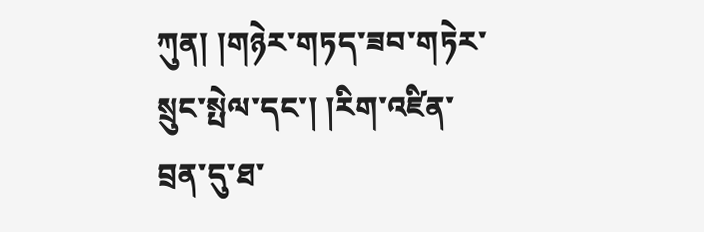ཀུན། །གཉེར་གཏད་ཟབ་གཏེར་སྲུང་སྤེལ་དང་། །རིག་འཛིན་བྲན་དུ་ཐ་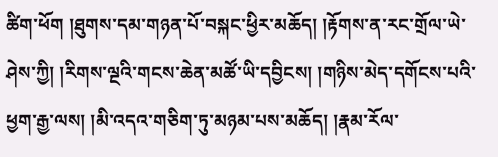ཚིག་ཕོག །ཐུགས་དམ་གཉན་པོ་བསྐང་ཕྱིར་མཆོད། །རྟོགས་ན་རང་གྲོལ་ཡེ་ཤེས་ཀྱི། །རིགས་ལྔའི་གངས་ཆེན་མཚོ་ཡི་དབྱིངས། །གཉིས་མེད་དགོངས་པའི་ཕྱག་རྒྱ་ལས། །མི་འདའ་གཅིག་ཏུ་མཉམ་པས་མཆོད། །རྣམ་རོལ་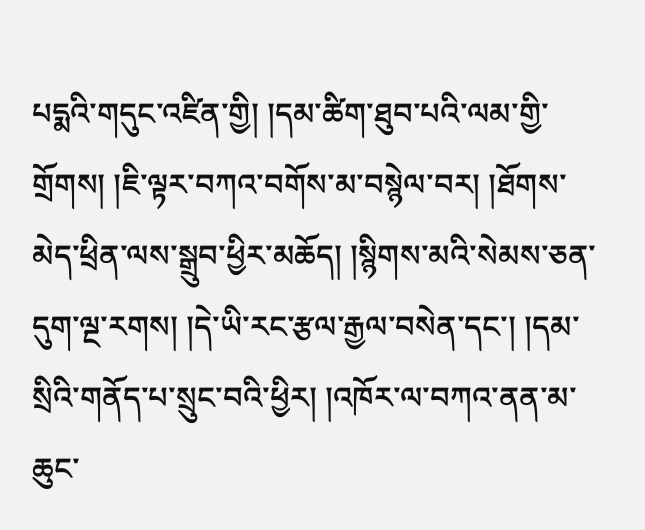པདྨའི་གདུང་འཛིན་གྱི། །དམ་ཚིག་ཐུབ་པའི་ལམ་གྱི་གྲོགས། །ཇི་ལྟར་བཀའ་བགོས་མ་བསྙེལ་བར། །ཐོགས་མེད་ཕྲིན་ལས་སྒྲུབ་ཕྱིར་མཆོད། །སྙིགས་མའི་སེམས་ཅན་དུག་ལྔ་རགས། །དེ་ཡི་རང་རྩལ་རྒྱལ་བསེན་དང་། །དམ་སྲིའི་གནོད་པ་སྲུང་བའི་ཕྱིར། །འཁོར་ལ་བཀའ་ནན་མ་ཆུང་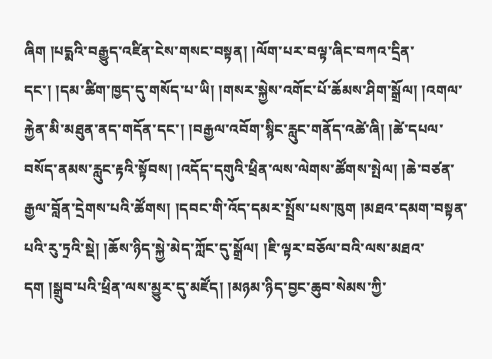ཞིག །པདྨའི་བརྒྱུད་འཛིན་ངེས་གསང་བསྟན། །ལོག་པར་བལྟ་ཞིང་བཀའ་དྲིན་དང་། །དམ་ཚིག་ཁྱད་དུ་གསོད་པ་ཡི། །གསར་སྐྱེས་འགོང་པོ་ཆོམས་ཤིག་སྒྲོལ། །འགལ་རྐྱེན་མི་མཐུན་ནད་གདོན་དང་། །བརྒྱལ་འབོག་སྙིང་རླུང་གནོད་འཚེ་ཞི། །ཚེ་དཔལ་བསོད་ནམས་རླུང་རྟའི་སྟོབས། །འདོད་དགུའི་ཕྲིན་ལས་ལེགས་ཚོགས་སྤེལ། །ཆེ་བཙན་རྒྱལ་བློན་དྲེགས་པའི་ཚོགས། །དབང་གི་འོད་དམར་སྤྲོས་པས་ཁུག །མཐའ་དམག་བསྟན་པའི་རུ་ཏྲའི་སྡེ། །ཆོས་ཉིད་སྐྱེ་མེད་ཀློང་དུ་སྒྲོལ། །ཇི་ལྟར་བཅོལ་བའི་ལས་མཐའ་དག །སྒྲུབ་པའི་ཕྲིན་ལས་མྱུར་དུ་མཛོད། །མཉམ་ཉིད་བྱང་ཆུབ་སེམས་ཀྱི་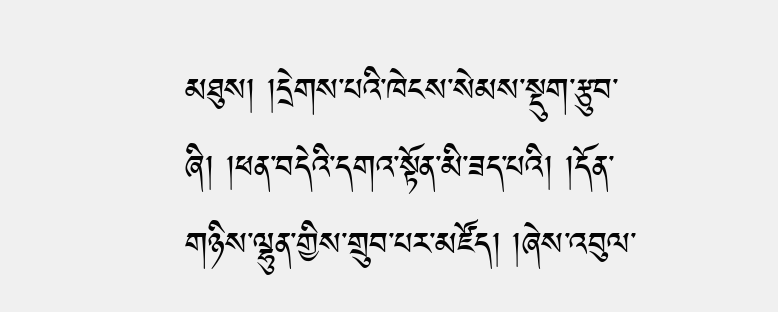མཐུས། །དྲེགས་པའི་ཁེངས་སེམས་སྡུག་རྩུབ་ཞི། །ཕན་བདེའི་དགའ་སྟོན་མི་ཟད་པའི། །དོན་གཉིས་ལྷུན་གྱིས་གྲུབ་པར་མཛོད། །ཞེས་འབུལ་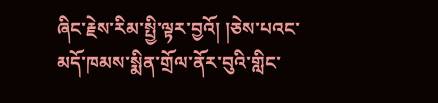ཞིང་རྗེས་རིམ་སྤྱི་ལྟར་བྱའོ། །ཅེས་པའང་མདོ་ཁམས་སྨིན་གྲོལ་ནོར་བུའི་གླིང་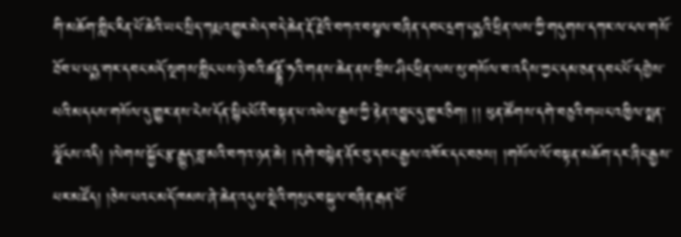གི་མཆོག་གླིང་རིན་པོ་ཆེའི་ཡང་སྲིད་ཀརྨ་འགྱུར་མེད་བདེ་ཆེན་རྡོ་རྗེའི་བཀའ་བསྩལ་བཞིན་དབང་དྲག་པདྨའི་ཕྲིན་ལས་ཀྱི་གདུགས་དཀར་ལ་ངལ་གསོ་ཐོབ་པ་པདྨ་གར་དབང་མདོ་སྔགས་གླིང་པས་ཉེ་བའི་ཚནྡྷོ་ཧའི་གནས་ཆེན་ནས་བྲིས་ཤིང་ཕྲིན་ལས་སུ་གསོལ་བ་འདིས་ཀྱང་དམ་ཅན་དབང་པོ་དགྱེས་པའི་མདངས་གསོལ་དུ་གྱུར་ནས་ངེས་དོན་སྙིང་པོའི་བསྟན་པ་འཕེལ་རྒྱས་ཀྱི་རྟེན་འབྱུང་དུ་གྱུར་ཅིག། །། ཕུན་ཚོགས་དགེ་བཅུའི་གཡང་འཁྱིལ་སྨན་ལྗོངས་འདི། །ལེགས་སྐྱོང་རྩ་རྒྱུད་བླ་མའི་བཀའ་ཉན་ཆེ། །དགེ་བསྙེན་ནོར་བུ་དབང་རྒྱལ་འཁོར་དང་བཅས། །གསོལ་ལོ་བསྟན་མཆོག་དར་ཞིང་རྒྱས་པར་མཛོད། །ཅེས་པའང་མདོ་ཁམས་ཞེ་ཆེན་འདུས་སྡེའི་གསུང་བསྐུལ་བཞིན་རྒན་པོ་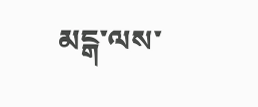མངྒ་ལས་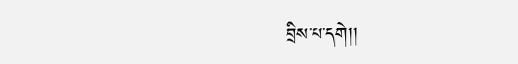བྲིས་པ་དགེ།།